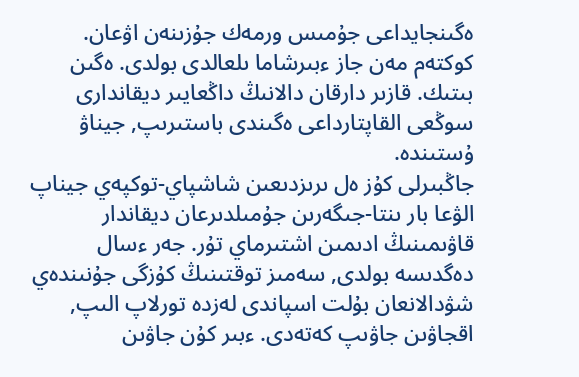ەگىنجايداعى جۇمىس ورمەك جۇزىنەن اۋعان. كوكتەم مەن جاز ءبىرشاما ىلعالدى بولدى. ەگىن بىتىك. قازىر دارقان دالانىڭ داڭعايىر ديقاندارى سوڭعى القاپتارداعى ەگىندى باستىرىپ, جيناۋ ۇستىندە.
جاڭبىرلى كۇز ەل ىرىزدىعىن شاشپاي-توكپەي جيناپ الۋعا بار ىنتا-جىگەرىن جۇمىلدىرعان ديقاندار قاۋىمىنىڭ ادىمىن اشتىرماي تۇر. جەر ءسال دەگدىسە بولدى, سەمىز توقتىنىڭ كۇزگى جۇنىندەي شۋدالانعان بۇلت اسپاندى لەزدە تورلاپ الىپ, اقجاۋىن جاۋىپ كەتەدى. ءبىر كۇن جاۋىن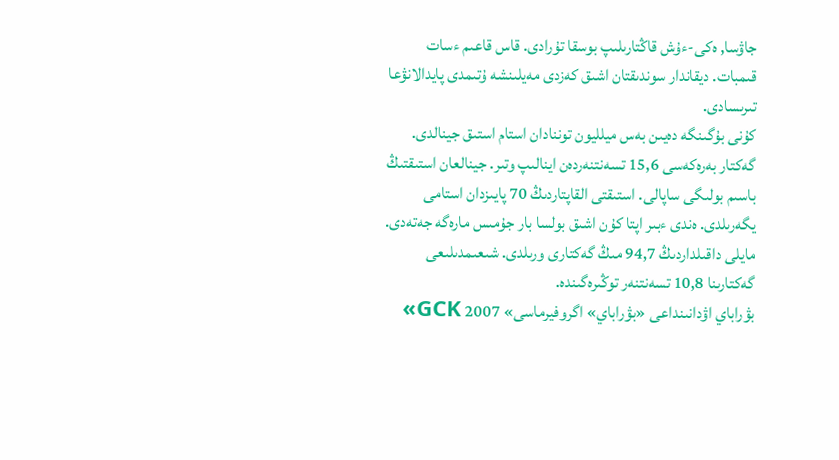جاۋسا, ەكى-ءۇش قاڭتارىلىپ بوسقا تۇرادى. قاس قاعىم ءسات قىمبات. ديقاندار سوندىقتان اشىق كەزدى مەيلىنشە ۇتىمدى پايدالانۋعا تىرىسادى.
كۇنى بۇگىنگە دەيىن بەس ميلليون توننادان استام استىق جينالدى. گەكتار بەرەكەسى 15,6 تسەنتنەردەن اينالىپ وتىر. جينالعان استىقتىڭ باسىم بولىگى ساپالى. استىقتى القاپتاردىڭ 70 پايىزدان استامى يگەرىلدى. ەندى ءبىر اپتا كۇن اشىق بولسا بار جۇمىس مارەگە جەتەدى. مايلى داقىلداردىڭ 94,7 مىڭ گەكتارى ورىلدى. شىعىمدىلىعى گەكتارىنا 10,8 تسەنتنەر توڭىرەگىندە.
بۋراباي اۋدانىنداعى «بۋراباي» اگروفيرماسى» 2007 GCK»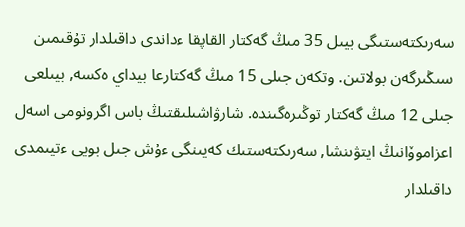سەرىكتەستىگى بيىل 35 مىڭ گەكتار القاپقا ءداندى داقىلدار تۇقىمىن سىڭىرگەن بولاتىن. وتكەن جىلى 15 مىڭ گەكتارعا بيداي ەكسە, بيىلعى جىلى 12 مىڭ گەكتار توڭىرەگىندە. شارۋاشىلىقتىڭ باس اگرونومى اسەل اعزاموۆانىڭ ايتۋىنشا, سەرىكتەستىك كەيىنگى ءۇش جىل بويى ءتيىمدى داقىلدار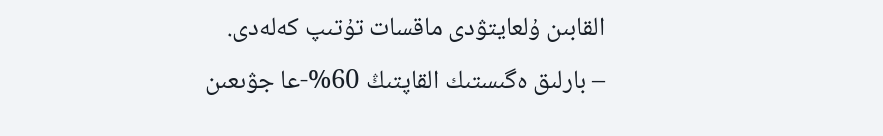القابىن ۇلعايتۋدى ماقسات تۇتىپ كەلەدى.
– بارلىق ەگىستىك القاپتىڭ 60%-عا جۋىعىن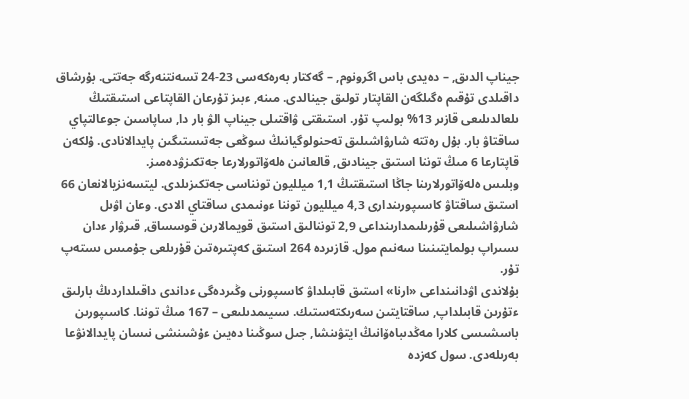جيناپ الدىق, – دەيدى باس اگرونوم, – گەكتار بەرەكەسى 23-24 تسەنتنەرگە جەتتى. بۇرشاق داقىلدى تۇقىم ەگىلگەن القاپتار تولىق جينالدى. مىنە, ءبىز تۇرعان القاپتاعى استىقتىڭ ىلعالدىلىعى قازىر 13% بولىپ تۇر. استىقتى ۋاقتىلى جيناپ الۋ بار دا, ساپاسىن جوعالتپاي ساقتاۋ بار. بۇل رەتتە شارۋاشىلىق تەحنولوگيانىڭ سوڭعى جەتىستىگىن پايدالانادى. ۇلكەن قاپتارعا 6 مىڭ توننا استىق جينادىق, قالعانىن ەلەۆاتورلارعا جەتكىزۋدەمىز.
وبلىس ەلەۆاتورلارىنا جاڭا استىقتىڭ 1,1 ميلليون تونناسى جەتكىزىلدى. ليتسەنزيالانعان 66 استىق ساقتاۋ كاسىپورىندارى 4,3 ميلليون توننا ءونىمدى ساقتاي الادى. وعان اۋىل شارۋاشىلىعى قۇرىلىمدارىنداعى 2,9 توننالىق استىق قويمالارىن قوسساق, قىرۋار ءدان ىسىراپ بولمايتىنىنا سەنىم مول. قازىردە 264 استىق كەپتىرەتىن قۇرىلعى جۇمىس ىستەپ تۇر.
بۇلاندى اۋدانىنداعى «ارنا» استىق قابىلداۋ كاسىپورنى وڭىردەگى ءداندى داقىلداردىڭ بارلىق ءتۇرىن قابىلداپ, ساقتايتىن سەرىكتەستىك. سىيىمدىلىعى – 167 مىڭ توننا. كاسىپورىن باسشىسى كلارا مەڭدىباەۆانىڭ ايتۋىنشا, جىل سوڭىنا دەيىن ءۇشىنشى نىسان پايدالانۋعا بەرىلەدى. سول كەزدە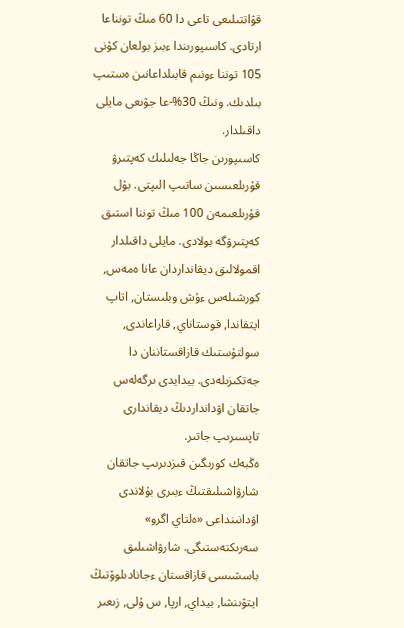قۋاتتىلىعى تاعى دا 60 مىڭ تونناعا ارتادى. كاسىپورىندا ءبىز بولعان كۇنى 105 توننا ءونىم قابىلداعانىن ەستىپ بىلدىك. ونىڭ 30%-عا جۋىعى مايلى داقىلدار.
كاسىپورىن جاڭا جەلىلىك كەپتىرۋ قۇرىلعىسىن ساتىپ الىپتى. بۇل قۇرىلعىمەن 100 مىڭ توننا استىق كەپتىرۋگە بولادى. مايلى داقىلدار اقمولالىق ديقانداردان عانا ەمەس, كورشىلەس ءۇش وبلىستان, اتاپ ايتقاندا, قوستاناي, قاراعاندى, سولتۇستىك قازاقستاننان دا جەتكىزىلەدى. بيدايدى ىرگەلەس جاتقان اۋدانداردىڭ ديقاندارى تاپسىرىپ جاتىر.
ەڭبەك كورىگىن قىزدىرىپ جاتقان شارۋاشىلىقتىڭ ءبىرى بۇلاندى اۋدانىنداعى «ەلتاي اگرو» سەرىكتەستىگى. شارۋاشىلىق باسشىسى قازاقستان ءجانادىلوۆتىڭ ايتۋىنشا, بيداي, ارپا, س ۇلى, زىعىر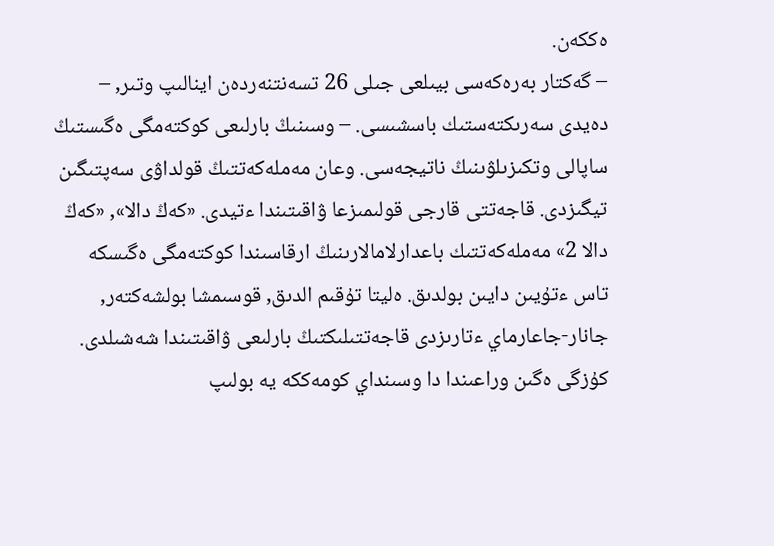ەككەن.
– گەكتار بەرەكەسى بيىلعى جىلى 26 تسەنتنەردەن اينالىپ وتىر, – دەيدى سەرىكتەستىك باسشىسى. – وسىنىڭ بارلىعى كوكتەمگى ەگىستىڭ ساپالى وتكىزىلۋىنىڭ ناتيجەسى. وعان مەملەكەتتىڭ قولداۋى سەپتىگىن تيگىزدى. قاجەتتى قارجى قولىمىزعا ۋاقىتىندا ءتيدى. «كەڭ دالا», «كەڭ دالا 2» مەملەكەتتىك باعدارلامالارىنىڭ ارقاسىندا كوكتەمگى ەگىسكە تاس ءتۇيىن دايىن بولدىق. ەليتا تۇقىم الدىق, قوسىمشا بولشەكتەر, جانار-جاعارماي ءتارىزدى قاجەتتىلىكتىڭ بارلىعى ۋاقىتىندا شەشىلدى. كۇزگى ەگىن وراعىندا دا وسىنداي كومەككە يە بولىپ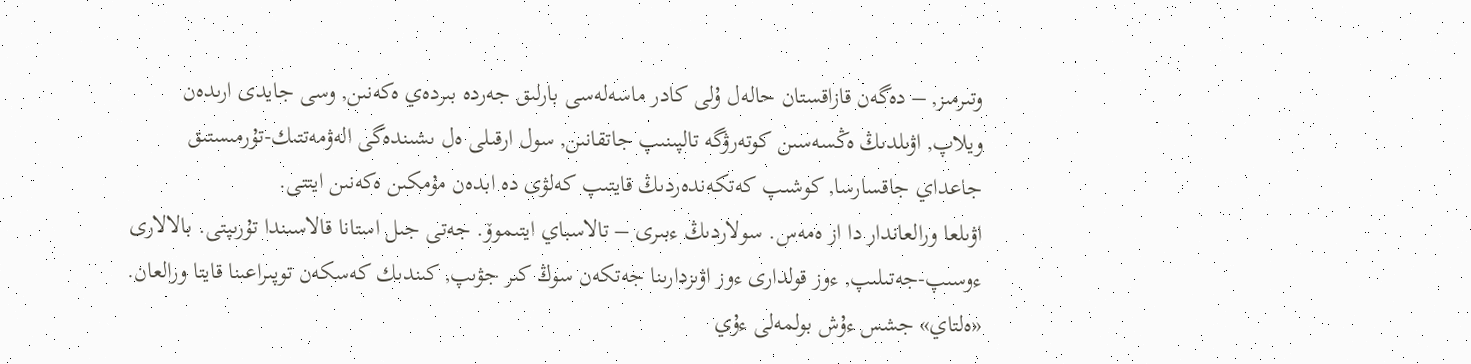وتىرمىز, – دەگەن قازاقستان حالەل ۇلى كادر ماسەلەسى بارلىق جەردە بىردەي ەكەنىن, وسى جايدى ارىدەن ويلاپ, اۋىلدىڭ ەڭسەسىن كوتەرۋگە تالپىنىپ جاتقانىن, سول ارقىلى ەل ىشىندەگى الەۋمەتتىك-تۇرمىستىق جاعداي جاقسارسا, كوشىپ كەتكەندەردىڭ قايتىپ كەلۋى دە ابدەن مۇمكىن ەكەنىن ايتتى.
اۋىلعا ورالعاندار دا از ەمەس. سولاردىڭ ءبىرى – تالاسباي ايتىموۆ. جەتى جىل استانا قالاسىندا تۇرىپتى. بالالارى ءوسىپ-جەتىلىپ, ءوز قولدارى ءوز اۋىزدارىنا جەتكەن سوڭ كىر جۋىپ, كىندىك كەسكەن توپىراعىنا قايتا ورالعان. «ەلتاي» جشس ءۇش بولمەلى ءۇي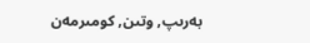بەرىپ, وتىن, كومىرمەن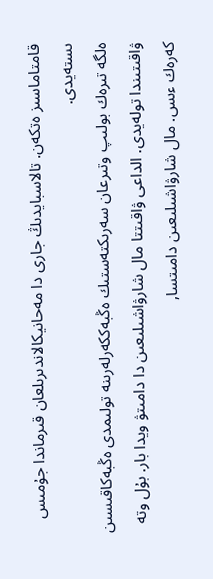قامتاماسىز ەتكەن. تالاسبايدىڭ جارى دا مەحانيكالاندىرىلعان قىرماندا جۇمىس ىستەيدى.
ەلگە تىرەك بولىپ وتىرعان سەرىكتەستىك ەڭبەككەرلەرىنە تولىمدى ەڭبەكاقىسىن ۋاقىتىندا تولەيدى. الداعى ۋاقىتتا مال شارۋاشىلىعىن دا دامىتۋ ويدا بار. بۇل وتە كەرەك ءىس. مال شارۋاشىلىعىن دامىتسا,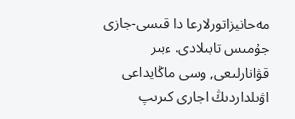مەحانيزاتورلارعا دا قىسى-جازى جۇمىس تابىلادى. ءبىر قۋانارلىعى, وسى ماڭايداعى اۋىلداردىڭ اجارى كىرىپ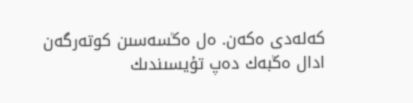كەلەدى ەكەن. ەل ەڭسەسىن كوتەرگەن ادال ەڭبەك دەپ تۇيسىندىك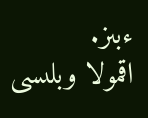ءبىز.
اقمولا وبلىسى